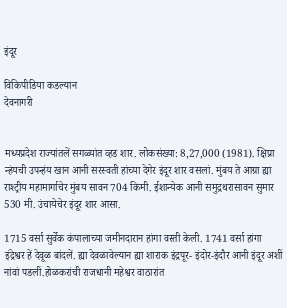इंदूर

विकिपीडिया कडल्यान
देवनागरी


मध्यप्रदेश राज्यांतलें सगळ्यांत व्हड शार. लोकसंख्या: 8,27,000 (1981). क्षिप्रा न्हंयची उपन्हंय खान आनी सरस्वती हांच्या देगेर इंदूर शार वसलां. मुंबय ते आग्रा ह्या राश्ट्रीय महामार्गाचेर मुंबय सावन 704 किमी. ईशान्येक आनी समुद्रथरासावन सुमार 530 मी. उंचायेचेर इंदूर शार आसा.

1715 वर्सा सुर्वेक कंपालाच्या जमीनदारान हांगा वस्ती केली. 1741 वर्सा हांगा इंद्रेश्वर हें देवूळ बांदलें. ह्या देवळावेल्यान ह्या शाराक इंद्रपूर- इंदोर-इंदौर आनी इंदूर अशीं नांवां पडलीं.होळकरांची राजधानी महेश्वर वाठारांत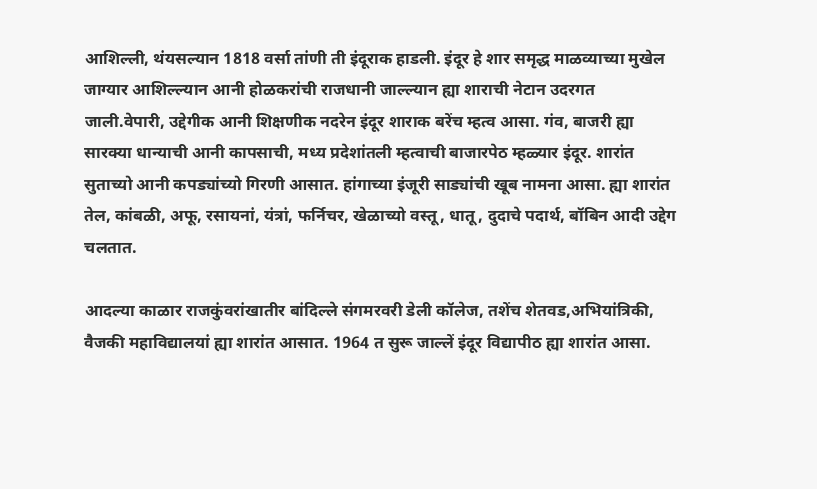आशिल्ली, थंयसल्यान 1818 वर्सा तांणी ती इंदूराक हाडली. इंदूर हे शार समृद्ध माळव्याच्या मुखेल जाग्यार आशिल्ल्यान आनी होळकरांची राजधानी जाल्ल्यान ह्या शाराची नेटान उदरगत जाली.वेपारी, उद्देगीक आनी शिक्षणीक नदरेन इंदूर शाराक बरेंच म्हत्व आसा. गंव, बाजरी ह्या सारक्या धान्याची आनी कापसाची, मध्य प्रदेशांतली म्हत्वाची बाजारपेठ म्हळ्यार इंदूर. शारांत सुताच्यो आनी कपड्यांच्यो गिरणी आसात. हांगाच्या इंजूरी साड्यांची खूब नामना आसा. ह्या शारांत तेल, कांबळी, अफू, रसायनां, यंत्रां, फर्निचर, खेळाच्यो वस्तू, धातू, दुदाचे पदार्थ, बॉबिन आदी उद्देग चलतात.

आदल्या काळार राजकुंवरांखातीर बांदिल्ले संगमरवरी डेली कॉलेज, तशेंच शेतवड,अभियांत्रिकी, वैजकी महाविद्यालयां ह्या शारांत आसात. 1964 त सुरू जाल्लें इंदूर विद्यापीठ ह्या शारांत आसा.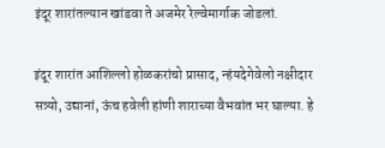इंदूर शारांतल्यान खांडवा ते अजमेर रेल्वेमार्गाक जोडलां.

इंदूर शारांत आशिल्लो होळकरांचो प्रासाद, न्हंयदेगेवेलो नक्षीदार सत्र्यो, उद्यानां, ऊंच हवेली हांणी शाराच्या वैभवांत भर घाल्या. हे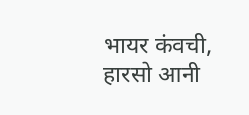भायर कंवची, हारसो आनी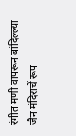रंगीत मणी वापरून बांदिल्ल्या जैन मंदिराचें रूप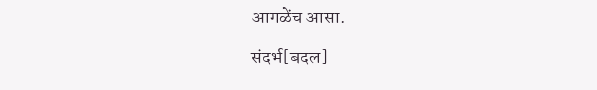आगळेंच आसा.

संदर्भ[बदल]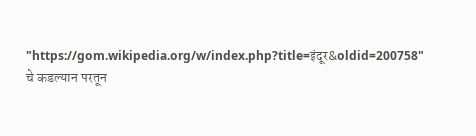"https://gom.wikipedia.org/w/index.php?title=इंदूर&oldid=200758" चे कडल्यान परतून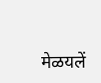मेळयलें